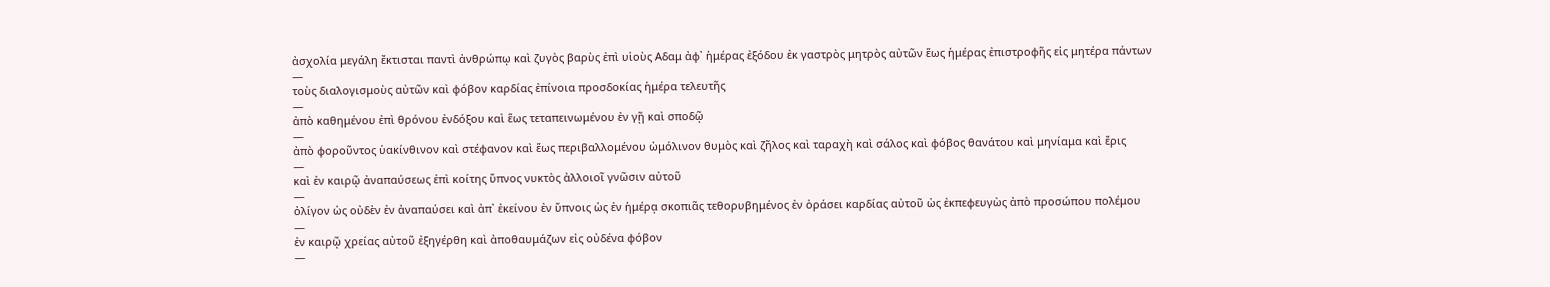ἀσχολία μεγάλη ἔκτισται παντὶ ἀνθρώπῳ καὶ ζυγὸς βαρὺς ἐπὶ υἱοὺς Αδαμ ἀφ᾿ ἡμέρας ἐξόδου ἐκ γαστρὸς μητρὸς αὐτῶν ἕως ἡμέρας ἐπιστροφῆς εἰς μητέρα πάντων
—
τοὺς διαλογισμοὺς αὐτῶν καὶ φόβον καρδίας ἐπίνοια προσδοκίας ἡμέρα τελευτῆς
—
ἀπὸ καθημένου ἐπὶ θρόνου ἐνδόξου καὶ ἕως τεταπεινωμένου ἐν γῇ καὶ σποδῷ
—
ἀπὸ φοροῦντος ὑακίνθινον καὶ στέφανον καὶ ἕως περιβαλλομένου ὠμόλινον θυμὸς καὶ ζῆλος καὶ ταραχὴ καὶ σάλος καὶ φόβος θανάτου καὶ μηνίαμα καὶ ἔρις
—
καὶ ἐν καιρῷ ἀναπαύσεως ἐπὶ κοίτης ὕπνος νυκτὸς ἀλλοιοῖ γνῶσιν αὐτοῦ
—
ὀλίγον ὡς οὐδὲν ἐν ἀναπαύσει καὶ ἀπ᾿ ἐκείνου ἐν ὕπνοις ὡς ἐν ἡμέρᾳ σκοπιᾶς τεθορυβημένος ἐν ὁράσει καρδίας αὐτοῦ ὡς ἐκπεφευγὼς ἀπὸ προσώπου πολέμου
—
ἐν καιρῷ χρείας αὐτοῦ ἐξηγέρθη καὶ ἀποθαυμάζων εἰς οὐδένα φόβον
—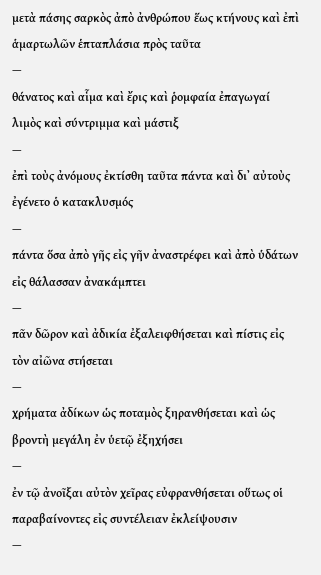μετὰ πάσης σαρκὸς ἀπὸ ἀνθρώπου ἕως κτήνους καὶ ἐπὶ ἁμαρτωλῶν ἑπταπλάσια πρὸς ταῦτα
—
θάνατος καὶ αἷμα καὶ ἔρις καὶ ῥομφαία ἐπαγωγαί λιμὸς καὶ σύντριμμα καὶ μάστιξ
—
ἐπὶ τοὺς ἀνόμους ἐκτίσθη ταῦτα πάντα καὶ δι᾿ αὐτοὺς ἐγένετο ὁ κατακλυσμός
—
πάντα ὅσα ἀπὸ γῆς εἰς γῆν ἀναστρέφει καὶ ἀπὸ ὑδάτων εἰς θάλασσαν ἀνακάμπτει
—
πᾶν δῶρον καὶ ἀδικία ἐξαλειφθήσεται καὶ πίστις εἰς τὸν αἰῶνα στήσεται
—
χρήματα ἀδίκων ὡς ποταμὸς ξηρανθήσεται καὶ ὡς βροντὴ μεγάλη ἐν ὑετῷ ἐξηχήσει
—
ἐν τῷ ἀνοῖξαι αὐτὸν χεῖρας εὐφρανθήσεται οὕτως οἱ παραβαίνοντες εἰς συντέλειαν ἐκλείψουσιν
—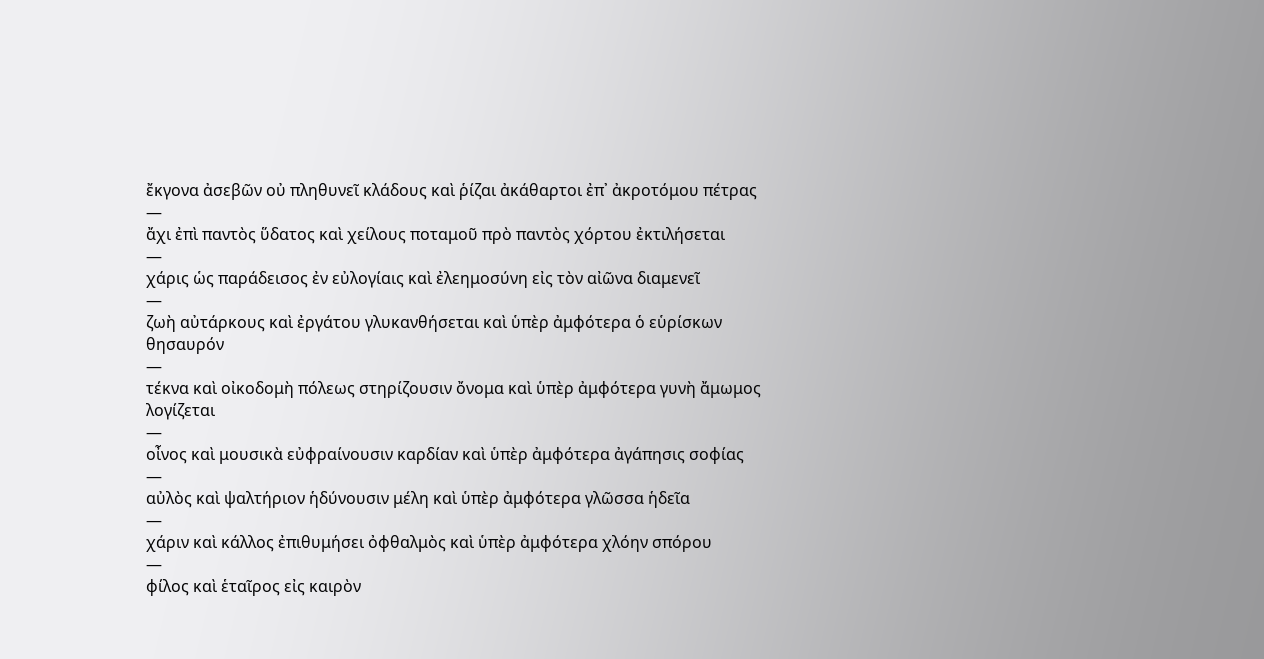ἔκγονα ἀσεβῶν οὐ πληθυνεῖ κλάδους καὶ ῥίζαι ἀκάθαρτοι ἐπ᾿ ἀκροτόμου πέτρας
—
ἄχι ἐπὶ παντὸς ὕδατος καὶ χείλους ποταμοῦ πρὸ παντὸς χόρτου ἐκτιλήσεται
—
χάρις ὡς παράδεισος ἐν εὐλογίαις καὶ ἐλεημοσύνη εἰς τὸν αἰῶνα διαμενεῖ
—
ζωὴ αὐτάρκους καὶ ἐργάτου γλυκανθήσεται καὶ ὑπὲρ ἀμφότερα ὁ εὑρίσκων θησαυρόν
—
τέκνα καὶ οἰκοδομὴ πόλεως στηρίζουσιν ὄνομα καὶ ὑπὲρ ἀμφότερα γυνὴ ἄμωμος λογίζεται
—
οἶνος καὶ μουσικὰ εὐφραίνουσιν καρδίαν καὶ ὑπὲρ ἀμφότερα ἀγάπησις σοφίας
—
αὐλὸς καὶ ψαλτήριον ἡδύνουσιν μέλη καὶ ὑπὲρ ἀμφότερα γλῶσσα ἡδεῖα
—
χάριν καὶ κάλλος ἐπιθυμήσει ὀφθαλμὸς καὶ ὑπὲρ ἀμφότερα χλόην σπόρου
—
φίλος καὶ ἑταῖρος εἰς καιρὸν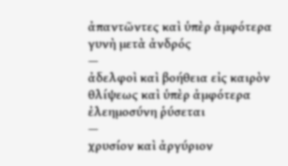ἀπαντῶντες καὶ ὑπὲρ ἀμφότερα γυνὴ μετὰ ἀνδρός
—
ἀδελφοὶ καὶ βοήθεια εἰς καιρὸν θλίψεως καὶ ὑπὲρ ἀμφότερα ἐλεημοσύνη ῥύσεται
—
χρυσίον καὶ ἀργύριον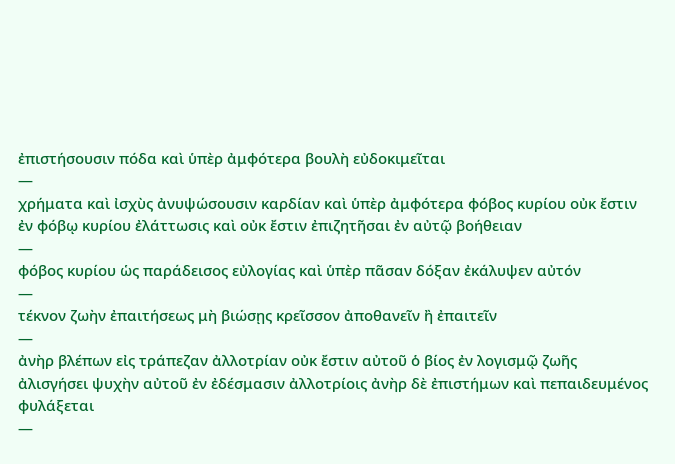ἐπιστήσουσιν πόδα καὶ ὑπὲρ ἀμφότερα βουλὴ εὐδοκιμεῖται
—
χρήματα καὶ ἰσχὺς ἀνυψώσουσιν καρδίαν καὶ ὑπὲρ ἀμφότερα φόβος κυρίου οὐκ ἔστιν ἐν φόβῳ κυρίου ἐλάττωσις καὶ οὐκ ἔστιν ἐπιζητῆσαι ἐν αὐτῷ βοήθειαν
—
φόβος κυρίου ὡς παράδεισος εὐλογίας καὶ ὑπὲρ πᾶσαν δόξαν ἐκάλυψεν αὐτόν
—
τέκνον ζωὴν ἐπαιτήσεως μὴ βιώσῃς κρεῖσσον ἀποθανεῖν ἢ ἐπαιτεῖν
—
ἀνὴρ βλέπων εἰς τράπεζαν ἀλλοτρίαν οὐκ ἔστιν αὐτοῦ ὁ βίος ἐν λογισμῷ ζωῆς ἀλισγήσει ψυχὴν αὐτοῦ ἐν ἐδέσμασιν ἀλλοτρίοις ἀνὴρ δὲ ἐπιστήμων καὶ πεπαιδευμένος φυλάξεται
—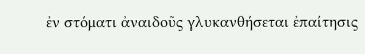ἐν στόματι ἀναιδοῦς γλυκανθήσεται ἐπαίτησις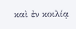καὶ ἐν κοιλίᾳ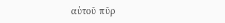αὐτοῦ πῦρ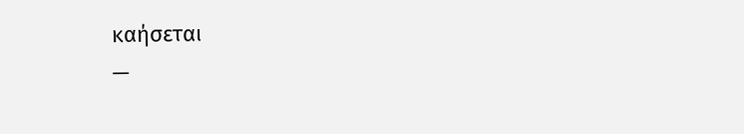καήσεται
—